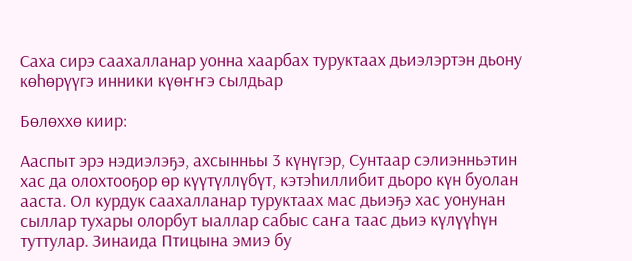Саха сирэ саахалланар уонна хаарбах туруктаах дьиэлэртэн дьону көһөрүүгэ инники күөҥҥэ сылдьар

Бөлөххө киир:

Ааспыт эрэ нэдиэлэҕэ, ахсынньы 3 күнүгэр, Сунтаар сэлиэнньэтин хас да олохтооҕор өр күүтүллүбүт, кэтэһиллибит дьоро күн буолан ааста. Ол курдук саахалланар туруктаах мас дьиэҕэ хас уонунан сыллар тухары олорбут ыаллар сабыс саҥа таас дьиэ күлүүһүн туттулар. Зинаида Птицына эмиэ бу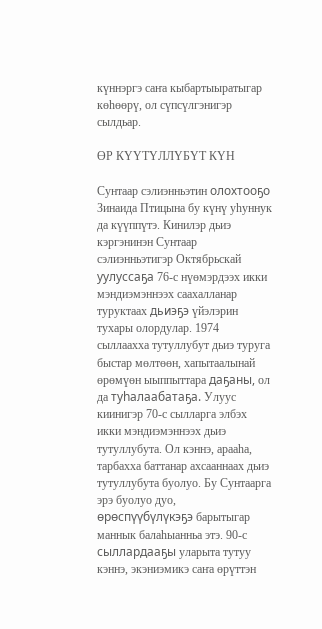күннэргэ саҥа кыбартыыратыгар көһөөрү, ол сүпсүлгэнигэр сылдьар.

ӨР КҮҮТҮЛЛҮБҮТ КҮН

Сунтаар сэлиэнньэтин олохтооҕо Зинаида Птицына бу күнү уһуннук да күүппүтэ. Кинилэр дьиэ кэргэнинэн Сунтаар сэлиэнньэтигэр Октябрьскай уулуссаҕа 76-с нүөмэрдээх икки мэндиэмэннээх саахалланар туруктаах дьиэҕэ үйэлэрин тухары олордулар. 1974 сыллаахха тутуллубут дьиэ туруга быстар мөлтөөн, хапытаалынай өрөмүөн ыыппыттара даҕаны, ол да туһалаабатаҕа. Улуус киинигэр 70-с сылларга элбэх икки мэндиэмэннээх дьиэ тутуллубута. Ол кэннэ, арааһа, тарбахха баттанар ахсааннаах дьиэ тутуллубута буолуо. Бу Сунтаарга эрэ буолуо дуо, өрөспүүбүлүкэҕэ барытыгар маннык балаһыанньа этэ. 90-с сыллардааҕы уларыта тутуу кэннэ, экэниэмикэ саҥа өрүттэн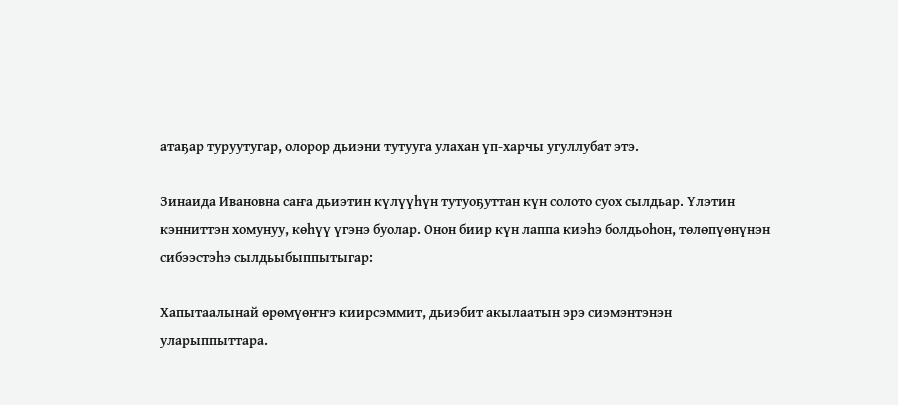атаҕар туруутугар, олорор дьиэни тутууга улахан үп-харчы угуллубат этэ.

Зинаида Ивановна саҥа дьиэтин күлүүһүн тутуоҕуттан күн солото суох сылдьар. Үлэтин кэнниттэн хомунуу, көһүү үгэнэ буолар. Онон биир күн лаппа киэһэ болдьоһон, төлөпүөнүнэн сибээстэһэ сылдьыбыппытыгар:

Хапытаалынай өрөмүөҥҥэ киирсэммит, дьиэбит акылаатын эрэ сиэмэнтэнэн уларыппыттара.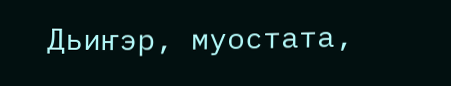Дьиҥэр, муостата,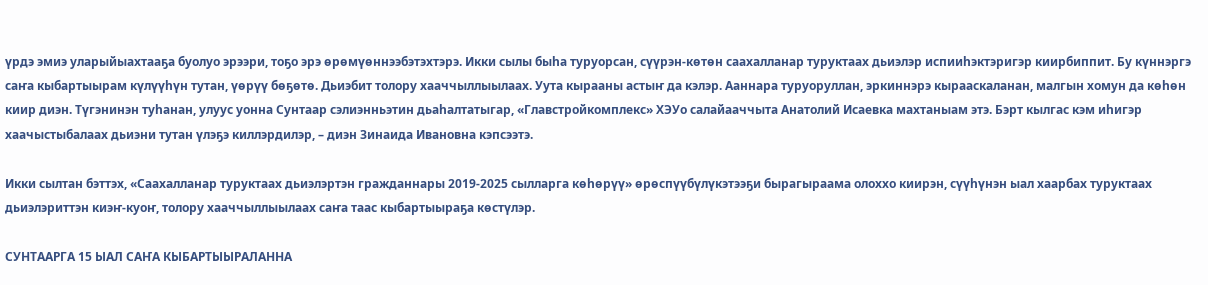үрдэ эмиэ уларыйыахтааҕа буолуо эрээри, тоҕо эрэ өрөмүөннээбэтэхтэрэ. Икки сылы быһа туруорсан, сүүрэн-көтөн саахалланар туруктаах дьиэлэр испииһэктэригэр киирбиппит. Бу күннэргэ саҥа кыбартыырам күлүүһүн тутан, үөрүү бөҕөтө. Дьиэбит толору хааччыллыылаах. Уута кырааны астыҥ да кэлэр. Ааннара туруоруллан, эркиннэрэ кырааскаланан, малгын хомун да көһөн киир диэн. Түгэнинэн туһанан, улуус уонна Сунтаар сэлиэнньэтин дьаһалтатыгар, «Главстройкомплекс» ХЭУо салайааччыта Анатолий Исаевка махтаныам этэ. Бэрт кылгас кэм иһигэр хаачыстыбалаах дьиэни тутан үлэҕэ киллэрдилэр, – диэн Зинаида Ивановна кэпсээтэ.

Икки сылтан бэттэх, «Саахалланар туруктаах дьиэлэртэн гражданнары 2019-2025 сылларга көһөрүү» өрөспүүбүлүкэтээҕи бырагыраама олоххо киирэн, сүүһүнэн ыал хаарбах туруктаах дьиэлэриттэн киэҥ-куоҥ, толору хааччыллыылаах саҥа таас кыбартыыраҕа көстүлэр.

СУНТААРГА 15 ЫАЛ САҤА КЫБАРТЫЫРАЛАННА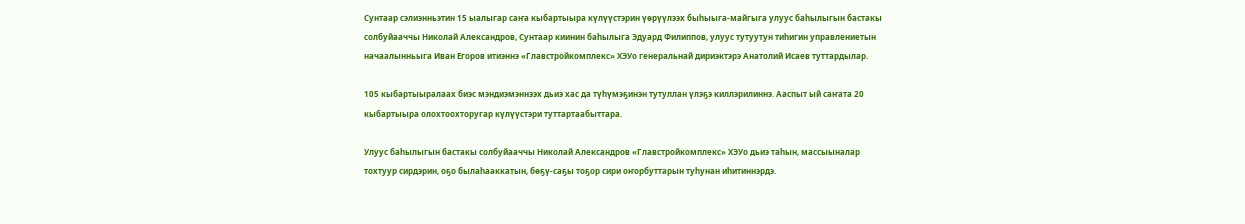Сунтаар сэлиэнньэтин 15 ыалыгар саҥа кыбартыыра күлүүстэрин үөрүүлээх быһыыга-майгыга улуус баһылыгын бастакы солбуйааччы Николай Александров, Сунтаар киинин баһылыга Эдуард Филиппов, улуус тутуутун тиһигин управлениетын начаалынньыга Иван Егоров итиэннэ «Главстройкомплекс» ХЭУо генеральнай дириэктэрэ Анатолий Исаев туттардылар.

105 кыбартыыралаах биэс мэндиэмэннээх дьиэ хас да түһүмэҕинэн тутуллан үлэҕэ киллэрилиннэ. Ааспыт ый саҥата 20 кыбартыыра олохтоохторугар күлүүстэри туттартаабыттара.

Улуус баһылыгын бастакы солбуйааччы Николай Александров «Главстройкомплекс» ХЭУо дьиэ таһын, массыыналар тохтуур сирдэрин, оҕо былаһааккатын, бөҕү-саҕы тоҕор сири оҥорбуттарын туһунан иһитиннэрдэ.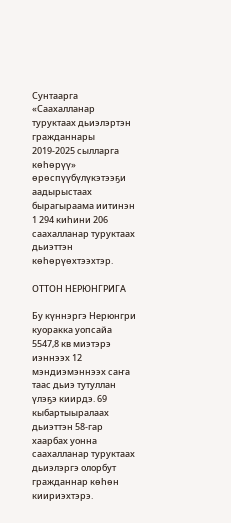Сунтаарга «Саахалланар туруктаах дьиэлэртэн гражданнары 2019-2025 сылларга көһөрүү» өрөспүүбүлүкэтээҕи аадырыстаах бырагыраама иитинэн 1 294 киһини 206 саахалланар туруктаах дьиэттэн көһөрүөхтээхтэр.

ОТТОН НЕРЮНГРИГА

Бу күннэргэ Нерюнгри куоракка уопсайа 5547,8 кв миэтэрэ иэннээх 12 мэндиэмэннээх саҥа таас дьиэ тутуллан үлэҕэ киирдэ. 69 кыбартыыралаах дьиэттэн 58-гар хаарбах уонна саахалланар туруктаах дьиэлэргэ олорбут гражданнар көһөн киириэхтэрэ.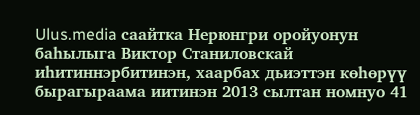Ulus.media саайтка Нерюнгри оройуонун баһылыга Виктор Станиловскай иһитиннэрбитинэн, хаарбах дьиэттэн көһөрүү бырагыраама иитинэн 2013 сылтан номнуо 41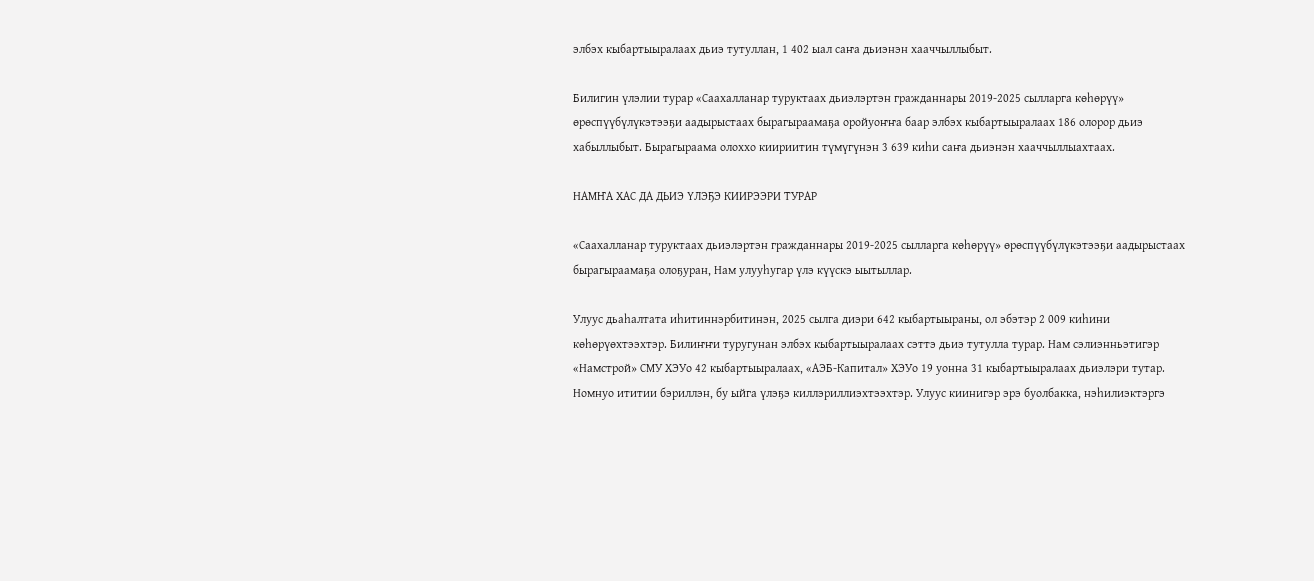элбэх кыбартыыралаах дьиэ тутуллан, 1 402 ыал саҥа дьиэнэн хааччыллыбыт.

Билигин үлэлии турар «Саахалланар туруктаах дьиэлэртэн гражданнары 2019-2025 сылларга көһөрүү» өрөспүүбүлүкэтээҕи аадырыстаах бырагыраамаҕа оройуоҥҥа баар элбэх кыбартыыралаах 186 олорор дьиэ хабыллыбыт. Бырагыраама олоххо киириитин түмүгүнэн 3 639 киһи саҥа дьиэнэн хааччыллыахтаах.

НАМҤА ХАС ДА ДЬИЭ ҮЛЭҔЭ КИИРЭЭРИ ТУРАР

«Саахалланар туруктаах дьиэлэртэн гражданнары 2019-2025 сылларга көһөрүү» өрөспүүбүлүкэтээҕи аадырыстаах бырагыраамаҕа олоҕуран, Нам улууһугар үлэ күүскэ ыытыллар.

Улуус дьаһалтата иһитиннэрбитинэн, 2025 сылга диэри 642 кыбартыыраны, ол эбэтэр 2 009 киһини көһөрүөхтээхтэр. Билиҥҥи туругунан элбэх кыбартыыралаах сэттэ дьиэ тутулла турар. Нам сэлиэнньэтигэр «Намстрой» СМУ ХЭУо 42 кыбартыыралаах, «АЭБ-Капитал» ХЭУо 19 уонна 31 кыбартыыралаах дьиэлэри тутар. Номнуо ититии бэриллэн, бу ыйга үлэҕэ киллэриллиэхтээхтэр. Улуус киинигэр эрэ буолбакка, нэһилиэктэргэ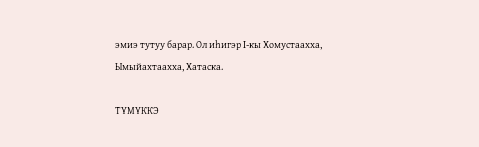эмиэ тутуу барар. Ол иһигэр I-кы Хомустаахха, Ымыйахтаахха, Хатаска.

ТҮМҮККЭ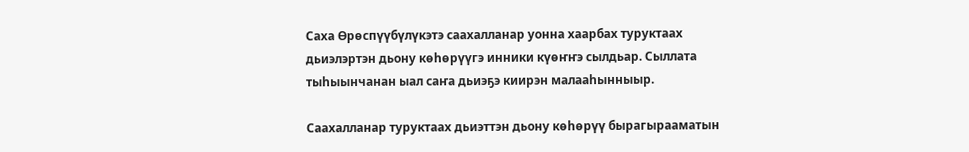Саха Өрөспүүбүлүкэтэ саахалланар уонна хаарбах туруктаах дьиэлэртэн дьону көһөрүүгэ инники күөҥҥэ сылдьар. Сыллата тыһыынчанан ыал саҥа дьиэҕэ киирэн малааһынныыр.

Саахалланар туруктаах дьиэттэн дьону көһөрүү бырагырааматын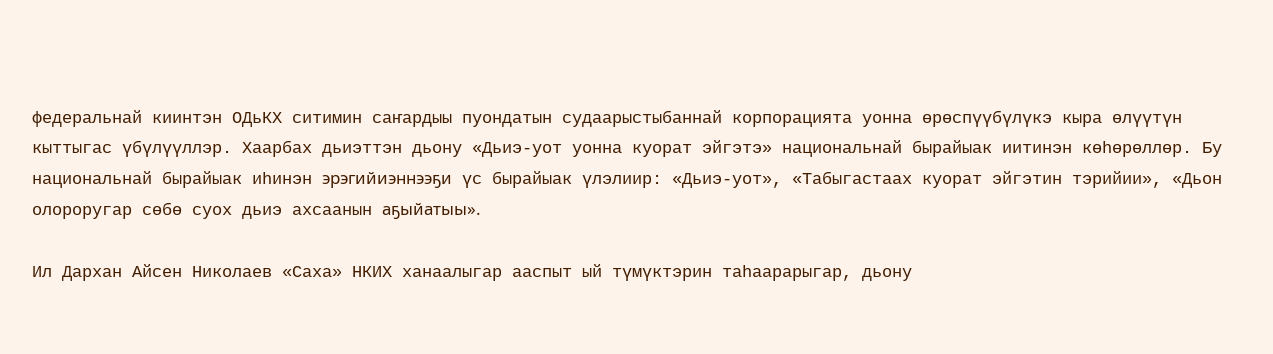федеральнай киинтэн ОДьКХ ситимин саҥардыы пуондатын судаарыстыбаннай корпорацията уонна өрөспүүбүлүкэ кыра өлүүтүн кыттыгас үбүлүүллэр. Хаарбах дьиэттэн дьону «Дьиэ-уот уонна куорат эйгэтэ» национальнай бырайыак иитинэн көһөрөллөр. Бу национальнай бырайыак иһинэн эрэгийиэннээҕи үс бырайыак үлэлиир: «Дьиэ-уот», «Табыгастаах куорат эйгэтин тэрийии», «Дьон олороругар сөбө суох дьиэ ахсаанын аҕыйатыы».

Ил Дархан Айсен Николаев «Саха» НКИХ ханаалыгар ааспыт ый түмүктэрин таһаарарыгар, дьону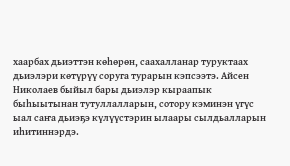хаарбах дьиэттэн көһөрөн, саахалланар туруктаах дьиэлэри көтүрүү соруга турарын кэпсээтэ. Айсен Николаев быйыл бары дьиэлэр кыраапык быһыытынан тутуллалларын, сотору кэминэн үгүс ыал саҥа дьиэҕэ күлүүстэрин ылаары сылдьалларын иһитиннэрдэ.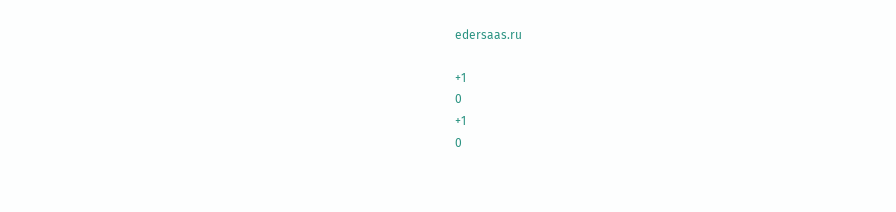edersaas.ru

+1
0
+1
0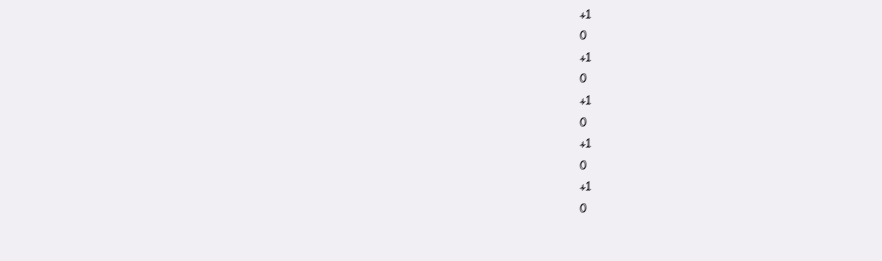+1
0
+1
0
+1
0
+1
0
+1
0